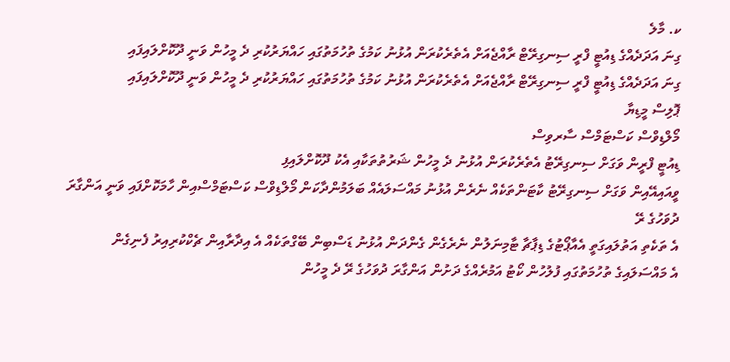ކ. މާލެ
ގިނަ އަދަދެއްގެ ޑިއުޓީ ފްރީ ސިނގިރޭޓް ރާއްޖެއަށް އެތެރެކުރަން އުޅުނު ކަމުގެ ތުހުމަތުގައި ހައްޔަރުކުރި ދެ މީހުން ވަނީ ދޫކޮށްލައިފައި
ގިނަ އަދަދެއްގެ ޑިއުޓީ ފްރީ ސިނގިރޭޓް ރާއްޖެއަށް އެތެރެކުރަން އުޅުނު ކަމުގެ ތުހުމަތުގައި ހައްޔަރުކުރި ދެ މީހުން ވަނީ ދޫކޮށްލައިފައި
ޕޮލިސް މީޑިޔާ
މޯލްޑިވްސް ކަސްޓަމްސް ސާރވިސް
ޑިއުޓީ ފްރީން ވަގަށް ސިނގިރޭޓު އެތެރެކުރަން އުޅުނު ދެ މީހުން ޝަރުތުތަކާއި އެކު ދޫކޮށްލައިފި
ވީއައިއޭއިން ވަގަށް ސިނގިރޭޓު ކާޓަންތަކެއް ނެރެން އުޅުނު މައްސަލައެއް ބަލަމުންދާކަން މޯލްޑިވްސް ކަސްޓަމްސްއިން ހާމަކޮށްފައި ވަނީ އަންގާރަ ދުވަހުގެ ރޭ
އެ ތަކެތި އަތުލައިގަތީ އެއާޕޯޓުގެ ޑިޕާޗާ ޓާމިނަލުން ނެރެގެން ގެންދަން އުޅުނު ޑަސްބިން ބޭގްތަކެއް އެ އިދާރާއިން ޗެކްކުރިއިރު ފެނިގެން
އެ މައްސަލައިގެ ތުހުމަތުގައި ފުލުހުން ކޯޓު އަމުރެއްގެ ދަށުން އަންގާރަ ދުވަހުގެ ރޭ ދެ މީހުން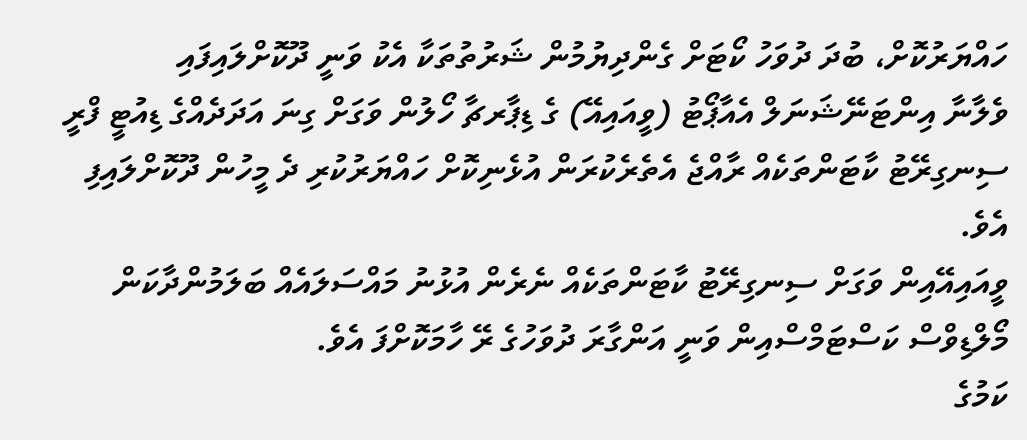ހައްޔަރުކޮށް، ބުދަ ދުވަހު ކޯޓަށް ގެންދިޔުމުން ޝަރުތުތަކާ އެކު ވަނީ ދޫކޮށްލައިފައި
ވެލާނާ އިންޓަނޭޝަނަލް އެއާޕޯޓު (ވީއައިއޭ) ގެ ޑިޕާރޗާ ހޯލުން ވަގަށް ގިނަ އަދަދެއްގެ ޑިއުޓީ ފްރީ ސިނގިރޭޓު ކާޓަންތަކެއް ރާއްޖެ އެތެރެކުރަން އުޅެނިކޮށް ހައްޔަރުކުރި ދެ މީހުން ދޫކޮށްލައިފި އެވެ.
ވީއައިއޭއިން ވަގަށް ސިނގިރޭޓު ކާޓަންތަކެއް ނެރެން އުޅުނު މައްސަލައެއް ބަލަމުންދާކަން މޯލްޑިވްސް ކަސްޓަމްސްއިން ވަނީ އަންގާރަ ދުވަހުގެ ރޭ ހާމަކޮށްފަ އެވެ.
ކަމުގެ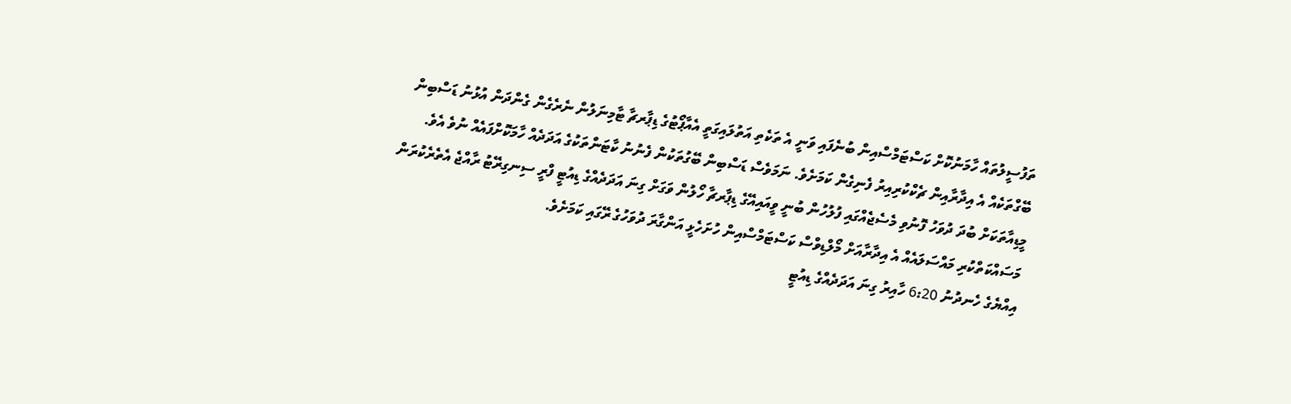ތަފުސީލުތައް ހާމަނުކޮށް ކަސްޓަމްސްއިން ބުނެފައި ވަނީ އެ ތަކެތި އަތުލައިގަތީ އެއާޕޯޓުގެ ޑިޕާރޗާ ޓާމިނަލުން ނެރެގެން ގެންދަން އުޅުނު ޑަސްބިން ބޭގްތަކެއް އެ އިދާރާއިން ޗެކްކުރިއިރު ފެނިގެން ކަމަށެވެ. ނަމަވެސް ޑަސްބިން ބޭގުތަކުން ފެނުނު ކާޓަންތަކުގެ އަދަދެއް ހާމަކޮށްފައެއް ނުވެ އެވެ.
މީޑިއާތަކަށް ބުދަ ދުވަހު ފޮނުވި މެސެޖެއްގައި ފުލުހުން ބުނީ ވީއައިއޭގެ ޑިޕާރޗާ ހޯލުން ވަގަށް ގިނަ އަދަދެއްގެ ޑިއުޓީ ފްރީ ސިނގިރޭޓު ރާއްޖެ އެތެރެކުރަން މަސައްކަތްކުރި މައްސަލައެއް އެ އިދާރާއަށް މޯލްޑިވްސް ކަސްޓަމްސްއިން ހުށަހެޅީ އަންގާރަ ދުވަހުގެ ރޭގައި ކަމަށެވެ.
އިއްޔެގެ ހެނދުނު 6:20 ހާއިރު ގިނަ އަދަދެއްގެ ޑިއުޓީ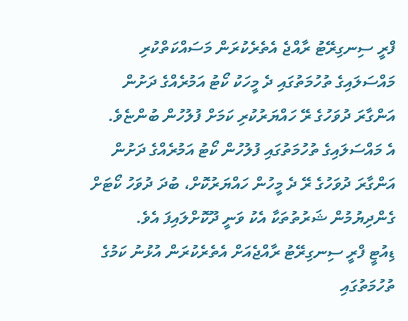ފްރީ ސިނގިރޭޓު ރާއްޖެ އެތެރެކުރަން މަސައްކަތްކުރި މައްސަލައިގެ ތުހުމަތުގައި ދެ މީހަކު ކޯޓު އަމުރެއްގެ ދަށުން އަންގާރަ ދުވަހުގެ ރޭ ހައްޔަރުކުރި ކަމަށް ފުލުހުން ބުންޏެވެ.
އެ މައްސަލައިގެ ތުހުމަތުގައި ފުލުހުން ކޯޓު އަމުރެއްގެ ދަށުން އަންގާރަ ދުވަހުގެ ރޭ ދެ މީހުން ހައްޔަރުކޮށް، ބުދަ ދުވަހު ކޯޓަށް ގެންދިޔުމުން ޝަރުތުތަކާ އެކު ވަނީ ދޫކޮށްލައިފަ އެވެ.
ޑިއުޓީ ފްރީ ސިނގިރޭޓު ރާއްޖެއަށް އެތެރެކުރަން އުޅުނު ކަމުގެ ތުހުމަތުގައި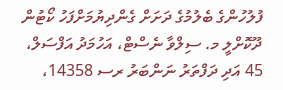ފުލުހުންގެ ބެލުމުގެ ދަށަށް ގެންދިޔުމަށްފަހު ކޯޓުން ދޫކޮށްލީ މ. ސިލްވާ ނެސްޓް، އަހުމަދު އަފްސަލް، 45 އަދި ދަފްތަރު ނަންބަރު ރސ 14358،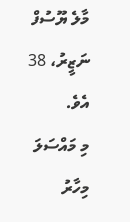މާލެ ޔޫސުފް ނަޒީރު، 38 އެވެ.
މި މައްސަލަ މިހާރު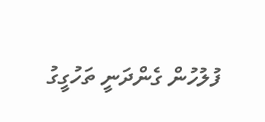ފުލުހުން ގެންދަނީ ތަހުގީގު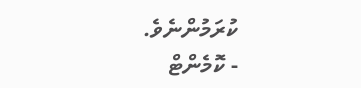ކުރަމުންނެވެ.
- ކޮމެންޓް